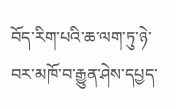བོད་རིག་པའི་ཆ་ལག་ཏུ་ཉེ་བར་མཁོ་བ་རྒྱུན་ཤེས་དཔྱད་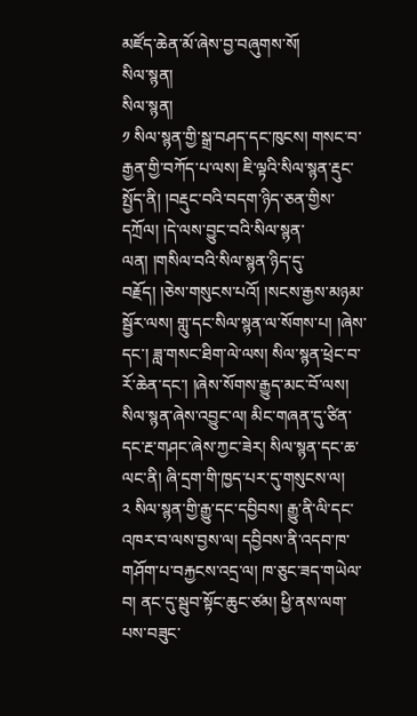མཛོད་ཆེན་མོ་ཞེས་བྱ་བཞུགས་སོ།
སིལ་སྙན།
སིལ་སྙན།
༡ སིལ་སྙན་གྱི་སྒྲ་བཤད་དང་ཁུངས། གསང་བ་རྒྱན་གྱི་བཀོད་པ་ལས། ཇི་ལྟའི་སིལ་སྙན་རྡུང་སྤྱོད་ནི། །བརྡུང་བའི་བདག་ཉིད་ཅན་གྱིས་དཀྲོལ། །དེ་ལས་བྱུང་བའི་སིལ་སྙན་ལན། །གསིལ་བའི་སིལ་སྙན་ཉིད་དུ་བརྗོད། །ཅེས་གསུངས་པའོ། །སངས་རྒྱས་མཉམ་སྦྱོར་ལས། གླུ་དང་སིལ་སྙན་ལ་སོགས་པ། །ཞེས་དང་། ཟླ་གསང་ཐིག་ལེ་ལས། སིལ་སྙན་ཕྲེང་བ་རོ་ཆེན་དང་། །ཞེས་སོགས་རྒྱུད་མང་བོ་ལས། སིལ་སྙན་ཞེས་འབྱུང་ལ། མིང་གཞན་དུ་ཙིན་དང་རྔ་གཤང་ཞེས་ཀྱང་ཟེར། སིལ་སྙན་དང་ཆ་ལང་ནི། ཞི་དྲག་གི་ཁྱད་པར་དུ་གསུངས་ལ།
༢ སིལ་སྙན་གྱི་རྒྱུ་དང་དབྱིབས། རྒྱུ་ནི་ལི་དང་འཁར་བ་ལས་བྱས་ལ། དབྱིབས་ནི་འདབ་ཁ་གཤོག་པ་བརྐྱངས་འདྲ་ལ། ཁ་ཅུང་ཟད་གཡེལ་བ། ནང་དུ་སྦུབ་སྟོང་ཆུང་ཙམ། ཕྱི་ནས་ལག་པས་བཟུང་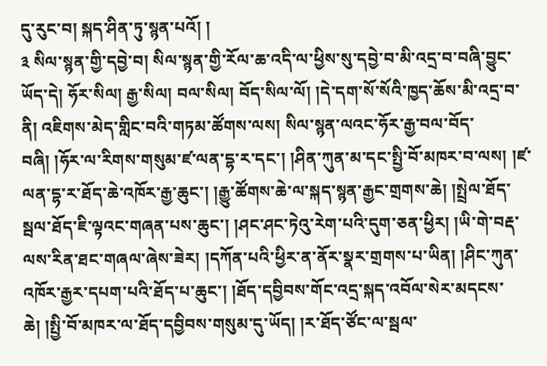དུ་རུང་བ། སྐད་ཤིན་ཏུ་སྙན་པའོ། །
༣ སིལ་སྙན་གྱི་དབྱེ་བ། སིལ་སྙན་གྱི་རོལ་ཆ་འདི་ལ་ཕྱིས་སུ་དབྱེ་བ་མི་འདྲ་བ་བཞི་བྱུང་ཡོད་དེ། ཧོར་སིལ། རྒྱ་སིལ། བལ་སིལ། བོད་སིལ་ལོ། །དེ་དག་སོ་སོའི་ཁྱད་ཆོས་མི་འདྲ་བ་ནི། འཇིགས་མེད་གླིང་བའི་གཏམ་ཚོགས་ལས། སིལ་སྙན་ལའང་ཧོར་རྒྱ་བལ་བོད་བཞི། །ཧོར་ལ་རིགས་གསུམ་ཛ་ལན་དྷ་ར་དང་། །ཤིན་ཀུན་མ་དང་སྤྱི་བོ་མཁར་བ་ལས། །ཛ་ལན་དྷ་ར་ཐོད་ཆེ་འཁོར་རྒྱ་ཆུང་། །རྒྱུ་ཚོགས་ཆེ་ལ་སྐད་སྙན་རྒྱང་གྲགས་ཆེ། །སྤྲེལ་ཐོད་སྦལ་ཐོད་ཇི་ལྟའང་གཞན་པས་ཆུང་། །ཤང་ཤང་ཏེའུ་རེག་པའི་དུག་ཅན་ཕྱིར། །ཡི་གེ་བརྡ་ལས་རིན་ཐང་གཞལ་ཞེས་ཟེར། །དཀོན་པའི་ཕྱིར་ན་ནོར་སྣར་གྲགས་པ་ཡིན། །ཤིང་ཀུན་འཁོར་རྒྱར་དཔག་པའི་ཐོད་པ་ཆུང་། །ཐོད་དབྱིབས་གོང་འདྲ་སྐད་འབོལ་སེར་མདངས་ཆེ། །སྤྱི་བོ་མཁར་ལ་ཐོད་དབྱིབས་གསུམ་དུ་ཡོད། །ར་ཐོད་ཙོང་ལ་སྦལ་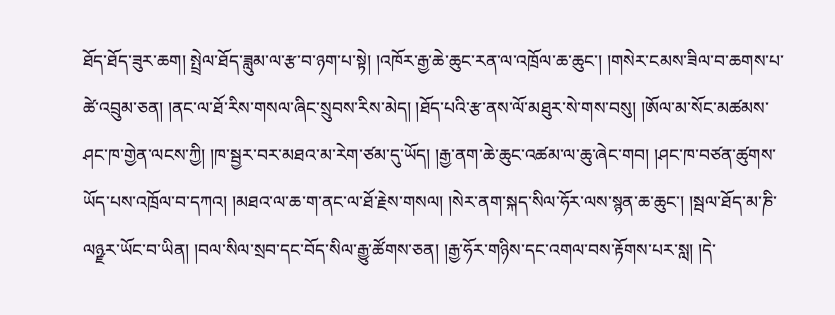ཐོད་ཐོད་ཟུར་ཆག། སྤྲེལ་ཐོད་ཟླུམ་ལ་རྩ་བ་ཉག་པ་སྟེ། །འཁོར་རྒྱ་ཆེ་ཆུང་རན་ལ་འཁྲོལ་ཆ་ཆུང་། །གསེར་ངམས་ཟིལ་བ་ཆགས་པ་ཚེ་འབྲུམ་ཅན། །ནང་ལ་ཐོ་རིས་གསལ་ཞིང་སྲུབས་རིས་མེད། །ཐོད་པའི་རྩ་ནས་ལོ་མཐུར་སེ་གས་བསུ། །ཨོལ་མ་སོང་མཚམས་ཤང་ཁ་གྱེན་ལངས་ཀྱི། །ཁ་སྦྱར་བར་མཐའ་མ་རེག་ཙམ་དུ་ཡོད། །རྒྱ་ནག་ཆེ་ཆུང་འཚམ་ལ་ཆུ་ཞེང་གབ། །ཤང་ཁ་བཙན་ཚུགས་ཡོད་པས་འཁྲོལ་བ་དཀའ། །མཐའ་ལ་ཆ་ག་ནང་ལ་ཐོ་རྗེས་གསལ། །སེར་ནག་སྐད་སིལ་ཧོར་ལས་སྙན་ཆ་ཆུང་། །སྦལ་ཐོད་མ་ཎི་ལཉྫར་ཡོང་བ་ཡིན། །བལ་སིལ་སྲབ་དང་བོད་སིལ་རྒྱུ་ཚོགས་ཅན། །རྒྱ་ཧོར་གཉིས་དང་འགལ་བས་རྟོགས་པར་སླ། །དེ་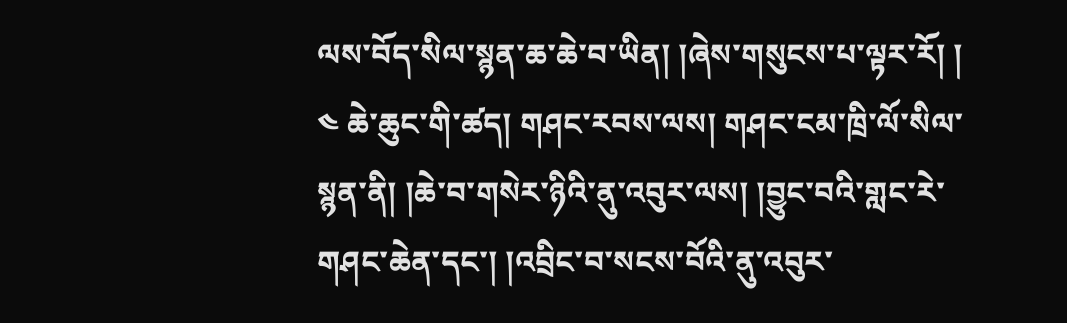ལས་བོད་སིལ་སྙན་ཆ་ཆེ་བ་ཡིན། །ཞེས་གསུངས་པ་ལྟར་རོ། །
༤ ཆེ་ཆུང་གི་ཚད། གཤང་རབས་ལས། གཤང་ངམ་ཁྲི་ལོ་སིལ་སྙན་ནི། །ཆེ་བ་གསེར་ཉིའི་ནུ་འབུར་ལས། །བྱུང་བའི་གླང་རེ་གཤང་ཆེན་དང་། །འབྲིང་བ་སངས་བོའི་ནུ་འབུར་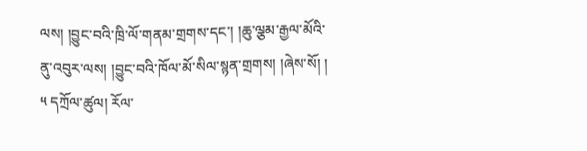ལས། །བྱུང་བའི་ཁྲི་ལོ་གནམ་གྲགས་དང་། །ཆུ་ལྕམ་རྒྱལ་མོའི་ནུ་འབུར་ལས། །བྱུང་བའི་ཁོལ་མོ་སིལ་སྙན་གྲགས། །ཞེས་སོ། །
༥ དཀྲོལ་ཚུལ། རོལ་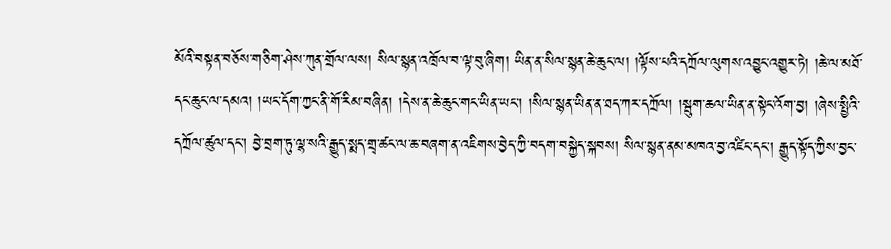མོའི་བསྟན་བཅོས་གཅིག་ཤེས་ཀུན་གྲོལ་ལས། སིལ་སྙན་འཁྲོལ་བ་ལྟ་བུ་ཞིག། ཡིན་ན་སིལ་སྙན་ཆེ་ཆུང་ལ། །ལྟོས་པའི་དཀྲོལ་ལུགས་འབྱུང་འགྱུར་ཏེ། །ཆེ་ལ་མཐོ་དང་ཆུང་ལ་དམའ། །ཡང་དོག་ཀྱང་ནི་གོ་རིམ་བཞིན། །དེས་ན་ཆེ་ཆུང་གང་ཡིན་ཡང་། །སིལ་སྙན་ཡིན་ན་ཐད་ཀར་དཀྲོལ། །སྦུག་ཆལ་ཡིན་ན་སྟེང་འོག་བྱ། །ཞེས་སྤྱིའི་དཀྲོལ་ཚུལ་དང་། བྱེ་བྲག་ཏུ་ལྷ་སའི་རྒྱུད་སྨད་གྲྭ་ཚང་ལ་ཆ་བཞག་ན་འཇིགས་བྱེད་ཀྱི་བདག་བསྐྱེད་སྐབས། སིལ་སྙན་ནམ་མཁའ་བྱ་འཛིང་དང་། རྒྱུད་སྟོད་ཀྱིས་བྱང་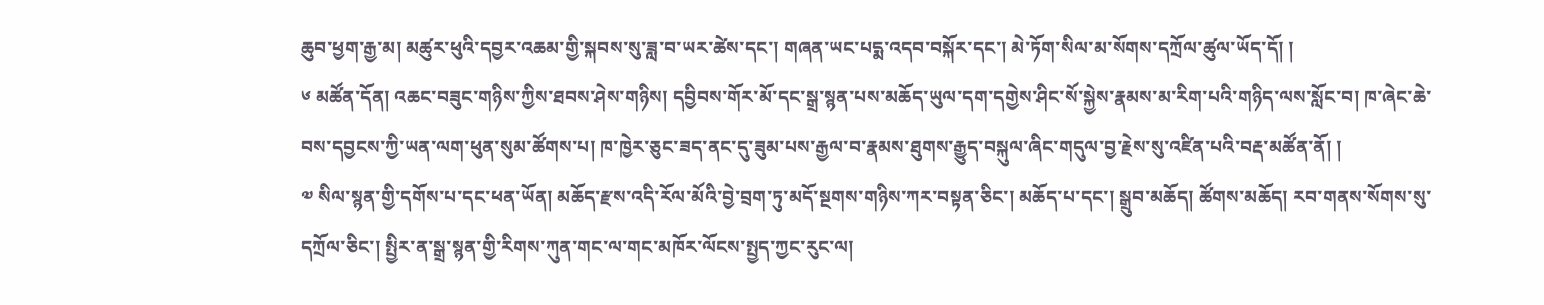ཆུབ་ཕྱག་རྒྱ་མ། མཚུར་ཕུའི་དབྱར་འཆམ་གྱི་སྐབས་སུ་ཟླ་བ་ཡར་ཚེས་དང་། གཞན་ཡང་པདྨ་འདབ་བསྐོར་དང་། མེ་ཏོག་སིལ་མ་སོགས་དཀྲོལ་ཚུལ་ཡོད་དོ། །
༦ མཚོན་དོན། འཆང་བཟུང་གཉིས་ཀྱིས་ཐབས་ཤེས་གཉིས། དབྱིབས་གོར་མོ་དང་སྒྲ་སྙན་པས་མཆོད་ཡུལ་དག་དགྱེས་ཤིང་སོ་སྐྱེས་རྣམས་མ་རིག་པའི་གཉིད་ལས་སློང་བ། ཁ་ཞེང་ཆེ་བས་དབྱངས་ཀྱི་ཡན་ལག་ཕུན་སུམ་ཚོགས་པ། ཁ་ཁྱེར་ཅུང་ཟད་ནང་དུ་ཟུམ་པས་རྒྱལ་བ་རྣམས་ཐུགས་རྒྱུད་བསྐུལ་ཞིང་གདུལ་བྱ་རྗེས་སུ་འཛིན་པའི་བརྡ་མཚོན་ནོ། །
༧ སིལ་སྙན་གྱི་དགོས་པ་དང་ཕན་ཡོན། མཆོད་རྫས་འདི་རོལ་མོའི་བྱེ་བྲག་ཏུ་མདོ་སྔགས་གཉིས་ཀར་བསྟན་ཅིང་། མཆོད་པ་དང་། སྒྲུབ་མཆོད། ཚོགས་མཆོད། རབ་གནས་སོགས་སུ་དཀྲོལ་ཅིང་། སྤྱིར་ན་སྒྲ་སྙན་གྱི་རིགས་ཀུན་གང་ལ་གང་མཁོར་ལོངས་སྤྱད་ཀྱང་རུང་ལ།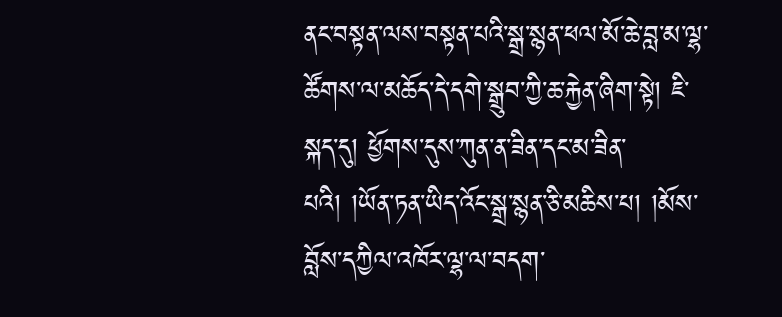ནང་བསྟན་ལས་བསྟན་པའི་སྒྲ་སྙན་ཕལ་མོ་ཆེ་བླ་མ་ལྷ་ཚོགས་ལ་མཆོད་དེ་དགེ་སྒྲུབ་ཀྱི་ཆ་རྐྱེན་ཞིག་སྟེ། ཇི་སྐད་དུ། ཕྱོགས་དུས་ཀུན་ན་ཟིན་དང་མ་ཟིན་པའི། །ཡོན་ཏན་ཡིད་འོང་སྒྲ་སྙན་ཅི་མཆིས་པ། །མོས་བློས་དཀྱིལ་འཁོར་ལྷ་ལ་བདག་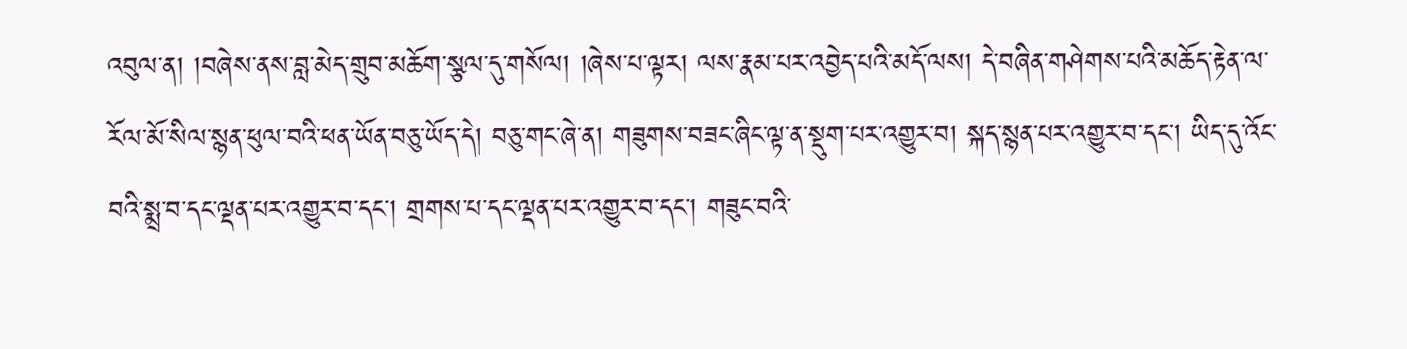འབུལ་ན། །བཞེས་ནས་བླ་མེད་གྲུབ་མཆོག་སྩལ་དུ་གསོལ། །ཞེས་པ་ལྟར། ལས་རྣམ་པར་འབྱེད་པའི་མདོ་ལས། དེ་བཞིན་གཤེགས་པའི་མཆོད་རྟེན་ལ་རོལ་མོ་སིལ་སྙན་ཕུལ་བའི་ཕན་ཡོན་བཅུ་ཡོད་དེ། བཅུ་གང་ཞེ་ན། གཟུགས་བཟང་ཞིང་ལྟ་ན་སྡུག་པར་འགྱུར་བ། སྐད་སྙན་པར་འགྱུར་བ་དང་། ཡིད་དུ་འོང་བའི་སྨྲ་བ་དང་ལྡན་པར་འགྱུར་བ་དང་། གྲགས་པ་དང་ལྡན་པར་འགྱུར་བ་དང་། གཟུང་བའི་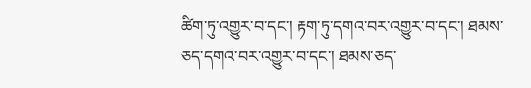ཚིག་ཏུ་འགྱུར་བ་དང་། རྟག་ཏུ་དགའ་བར་འགྱུར་བ་དང་། ཐམས་ཅད་དགའ་བར་འགྱུར་བ་དང་། ཐམས་ཅད་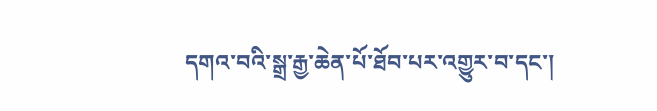དགའ་བའི་སྒྲ་རྒྱ་ཆེན་པོ་ཐོབ་པར་འགྱུར་བ་དང་།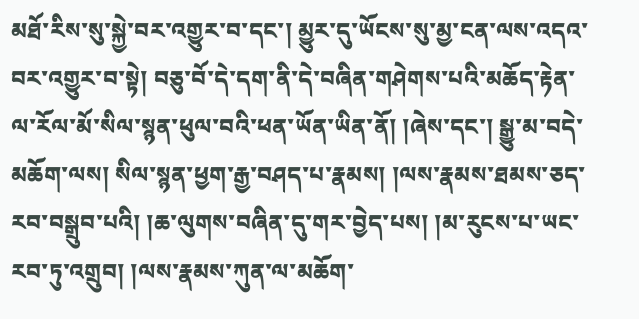མཐོ་རིས་སུ་སྐྱེ་བར་འགྱུར་བ་དང་། མྱུར་དུ་ཡོངས་སུ་མྱ་ངན་ལས་འདའ་བར་འགྱུར་བ་སྟེ། བཅུ་བོ་དེ་དག་ནི་དེ་བཞིན་གཤེགས་པའི་མཆོད་རྟེན་ལ་རོལ་མོ་སིལ་སྙན་ཕུལ་བའི་ཕན་ཡོན་ཡིན་ནོ། །ཞེས་དང་། སྒྱུ་མ་བདེ་མཆོག་ལས། སིལ་སྙན་ཕྱག་རྒྱ་བཤད་པ་རྣམས། །ལས་རྣམས་ཐམས་ཅད་རབ་བསྒྲུབ་པའི། །ཆ་ལུགས་བཞིན་དུ་གར་བྱེད་པས། །མ་རུངས་པ་ཡང་རབ་ཏུ་འགྲུབ། །ལས་རྣམས་ཀུན་ལ་མཆོག་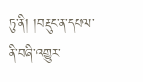ཏུ་ནི། །བརྡུང་ན་དཔལ་ནི་བཞི་འགྱུར་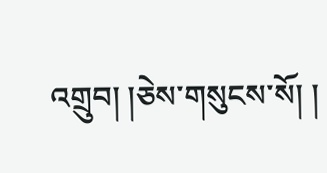འགྲུབ། །ཅེས་གསུངས་སོ། །